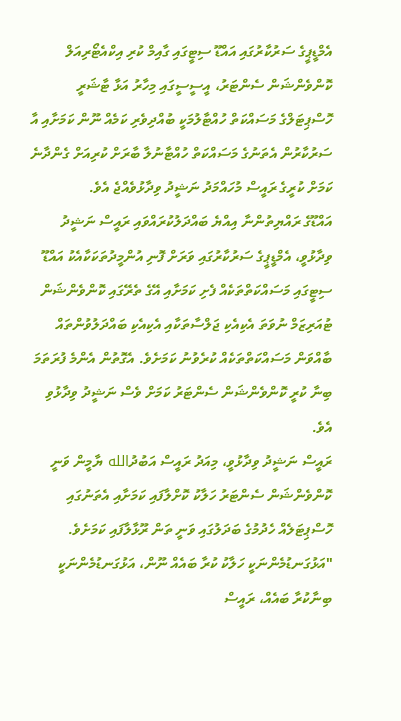އެމްޑީޕީގެ ސަރުކާރުގައި އައްޑޫ ސިޓީގައި ގާއިމް ކުރި އިކްއެޓޯރިއަލް ކޮންވެންޝަން ސެންޓަރު، އީސީސީގައި މިހާރު އަޅާ ޓާޝަރީ ހޮސްޕިޓަލްގެ މަސައްކަތް ހުއްޓާލުމަކީ ބުއްދިވެރި ކަމެއް ނޫން ކަމަށާއި އާ ސަރުކާރުން އެތަނުގެ މަސައްކަތް ހުއްޓާނުލާ ބާރަށް ކުރިއަށް ގެންދާނެ ކަމަށް ކުރީގެ ރައީސް މުހައްމަދު ނަޝީދު ވިދާޅުވެއްޖެ އެވެ.
އައްޑޫގެ ރައްޔިތުންނާ އިއްޔެ ބައްދަލުކުރައްވައި ރައީސް ނަޝީދު ވިދާޅުވީ، އެމްޑީޕީގެ ސަރުކާރުގައި ވަރަށް ފޮނި އުންމީދުތަކަކާއެކު އައްޑޫ ސިޓީގައި މަސައްކަތްތަކެއް ފެށި ކަމަށާއި އޭގެ ތެރޭގައި ކޮންވެންޝަން ޓުއަރިޒަމް ނުވަތަ އެކިއެކި ޖަލްސާތަކާއި އެކިއެކި ބައްދަލުވުންތައް ބާއްވަން މަސައްކަތްތަކެއް ކުރެވުނު ކަމަށެވެ. އެގޮތުން އެންމެ ފުރަތަމަ ބިނާ ކުރީ ކޮންވެންޝަން ސެންޓަރު ކަމަށް ވެސް ނަޝީދު ވިދާޅުވި އެވެ.
ރައީސް ނަޝީދު ވިދާޅުވީ، މިއަދު ރައީސް އަބުދުالله ޔާމީން ވަނީ ކޮންވެންޝަން ސެންޓަރު ހަލާކު ކޮށްލާފައި ކަމަށާއި އެތަނުގައި ހޮސްޕިޓަލެއް ހެދުމުގެ ބަދަލުގައި ވަނީ ތަން ރޫޅާލާފައި ކަމަށެވެ.
"އަޅުގަނޑުމެންނަކީ ހަލާކު ކުރާ ބައެއް ނޫން، އަޅުގަނޑުމެންނަކީ ބިނާކުރާ ބައެއް، ރައީސް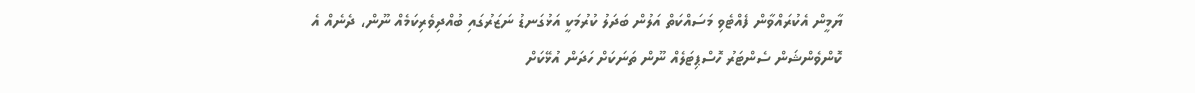ޔާމީން އެކުރައްވާން ފެއްޓެވި މަސައްކަތް އަލުން ބަދަލު ކުރުމަކީ އަޅުގަނޑު ނަޒަރުގައި ބުއްދިވެރިކަމެއް ނޫން، ދެނެއް އެ ކޮންވެންޝަން ސެންޓަރު ހޮސްޕިޓަލެއް ނޫން ތަނަކަށް ހަދަން އުޅޭކަށް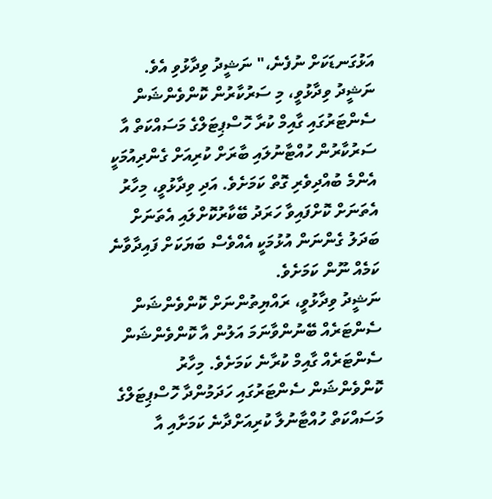އަޅުގަނޑަކަށް ނުފެނެ،" ނަޝީދު ވިދާޅުވި އެވެ.
ނަޝީދު ވިދާޅުވީ، މި ސަރުކާރުން ކޮންވެންޝަން ސެންޓަރުގައި ގާއިމް ކުރާ ހޮސްޕިޓަލްގެ މަސައްކަތް އާ ސަރުކާރުން ހުއްޓާނުލައި ބާރަށް ކުރިއަށް ގެންދިއުމަކީ އެންމެ ބުއްދިވެރި ގޮތް ކަމަށެވެ. އަދި ވިދާޅުވީ، މިހާރު އެތަނަށް ކޮށްފައިވާ ހަރަދު ބޭކާރުކޮށްލައި އެތަނަށް ބަދަލު ގެންނަން އުޅުމަކީ އެއްވެސް ބަޔަކަށް ފައިދާވާނެ ކަމެއް ނޫން ކަމަށެވެ.
ނަޝީދު ވިދާޅުވީ، ރައްޔިތުންނަށް ކޮންވެންޝަން ސެންޓަރެއް ބޭނުންވާނަމަ އަލުން އާ ކޮންވެންޝަން ސެންޓަރެއް ގާއިމް ކުރާނެ ކަމަށެވެ. މިހާރު ކޮންވެންޝަން ސެންޓަރުގައި ހަދަމުންދާ ހޮސްޕިޓަލްގެ މަސައްކަތް ހުއްޓާނުލާ ކުރިއަށްދާނެ ކަމަށާއި އާ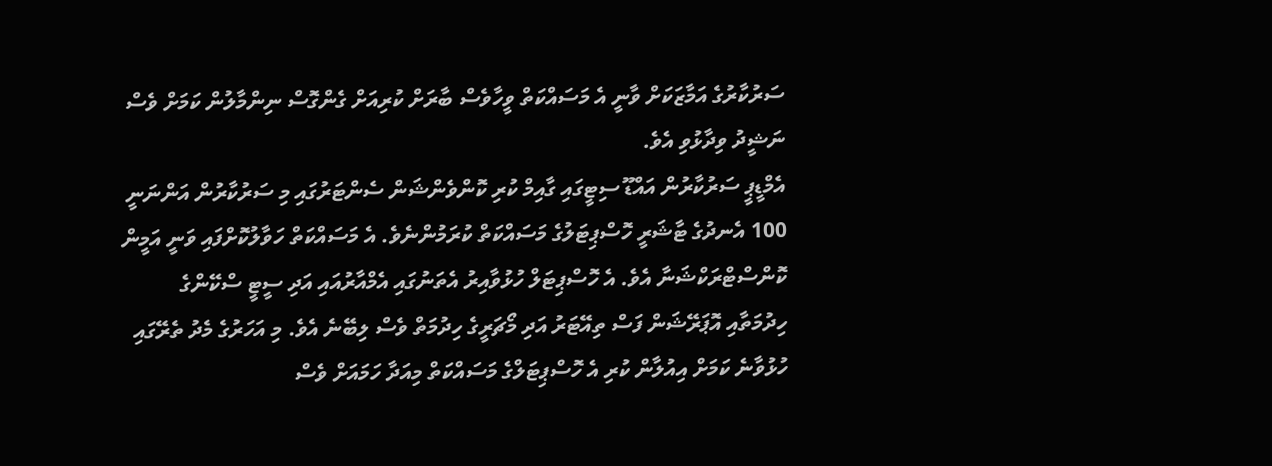ސަރުކާރުގެ އަމާޒަކަށް ވާނީ އެ މަސައްކަތް ވީހާވެސް ބާރަށް ކުރިއަށް ގެންގޮސް ނިންމާލުން ކަމަށް ވެސް ނަޝީދު ވިދާޅުވި އެވެ.
އެމްޑީޕީ ސަރުކާރުން އައްޑޫ ސިޓީގައި ގާއިމް ކުރި ކޮންވެންޝަން ސެންޓަރުގައި މި ސަރުކާރުން އަންނަނީ 100 އެނދުގެ ޓާޝަރީ ހޮސްޕިޓަލުގެ މަސައްކަތް ކުރަމުންނެވެ. އެ މަސައްކަތް ހަވާލުކޮށްފައި ވަނީ އަމީން ކޮންސްޓްރަކްޝަނާ އެވެ. އެ ހޮސްޕިޓަލް ހުޅުވާއިރު އެތަނުގައި އެމްއާރުއައި އަދި ސީޓީ ސްކޭންގެ ހިދުމަތާއި އޮޕަރޭޝަން ފަސް ތިއޭޓަރު އަދި މޯޗަރީގެ ހިދުމަތް ވެސް ލިބޭނެ އެވެ. މި އަހަރުގެ މެދު ތެރޭގައި ހުޅުވާނެ ކަމަށް އިއުލާން ކުރި އެ ހޮސްޕިޓަލްގެ މަސައްކަތް މިއަދާ ހަމައަށް ވެސް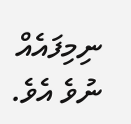ނިމިފައެއް ނުވެ އެވެ.